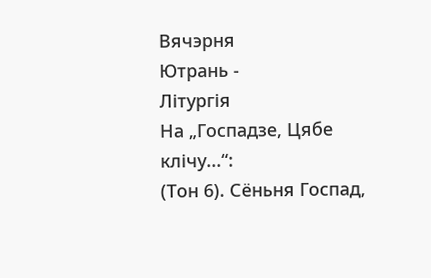Вячэрня
Ютрань -
Літургія
На „Госпадзе, Цябе клічу...“:
(Тон 6). Сёньня Госпад,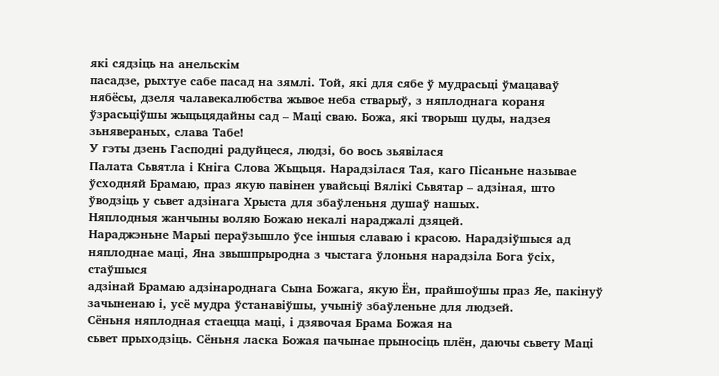які сядзіць на анельскім
пасадзе, рыхтуе сабе пасад на зямлі. Той, які для сябе ў мудрасьці ўмацаваў
нябёсы, дзеля чалавекалюбства жывое неба стварыў, з няплоднага кораня
ўзрасьціўшы жыцьцядайны сад – Маці сваю. Божа, які творыш цуды, надзея
зьнявераных, слава Табе!
У гэты дзень Гасподні радуйцеся, людзі, бо вось зьявілася
Палата Сьвятла і Кніга Слова Жыцьця. Нарадзілася Тая, каго Пісаньне называе
ўсходняй Брамаю, праз якую павінен увайсьці Вялікі Сьвятар – адзіная, што
ўводзіць у сьвет адзінага Хрыста для збаўленьня душаў нашых.
Няплодныя жанчыны воляю Божаю некалі нараджалі дзяцей.
Нараджэньне Марыі пераўзышло ўсе іншыя славаю і красою. Нарадзіўшыся ад
няплоднае маці, Яна звышпрыродна з чыстага ўлоньня нарадзіла Бога ўсіх, стаўшыся
адзінай Брамаю адзінароднага Сына Божага, якую Ён, прайшоўшы праз Яе, пакінуў
зачыненаю і, усё мудра ўстанавіўшы, учыніў збаўленьне для людзей.
Сёньня няплодная стаецца маці, і дзявочая Брама Божая на
сьвет прыходзіць. Сёньня ласка Божая пачынае прыносіць плён, даючы сьвету Маці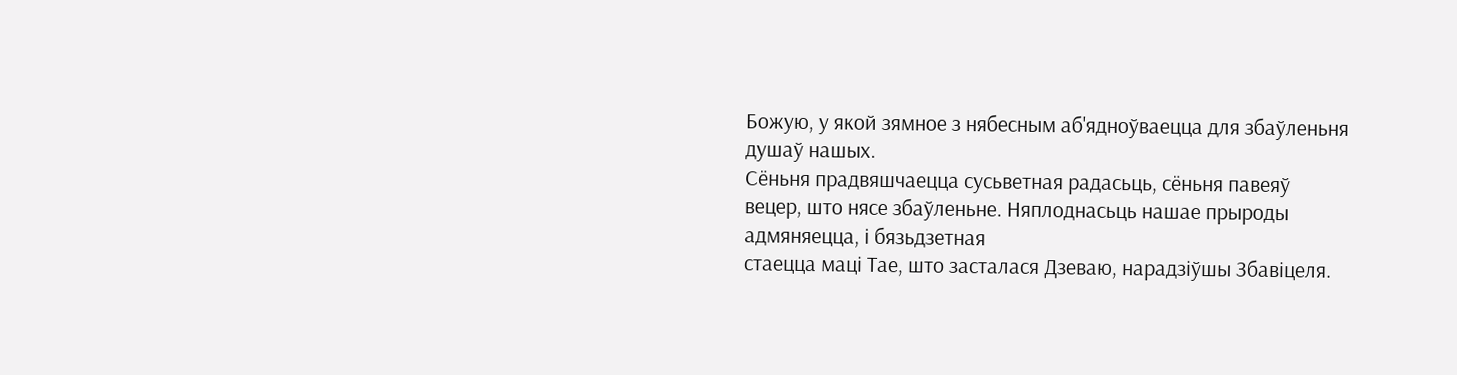Божую, у якой зямное з нябесным аб'ядноўваецца для збаўленьня душаў нашых.
Сёньня прадвяшчаецца сусьветная радасьць, сёньня павеяў
вецер, што нясе збаўленьне. Няплоднасьць нашае прыроды адмяняецца, і бязьдзетная
стаецца маці Тае, што засталася Дзеваю, нарадзіўшы Збавіцеля.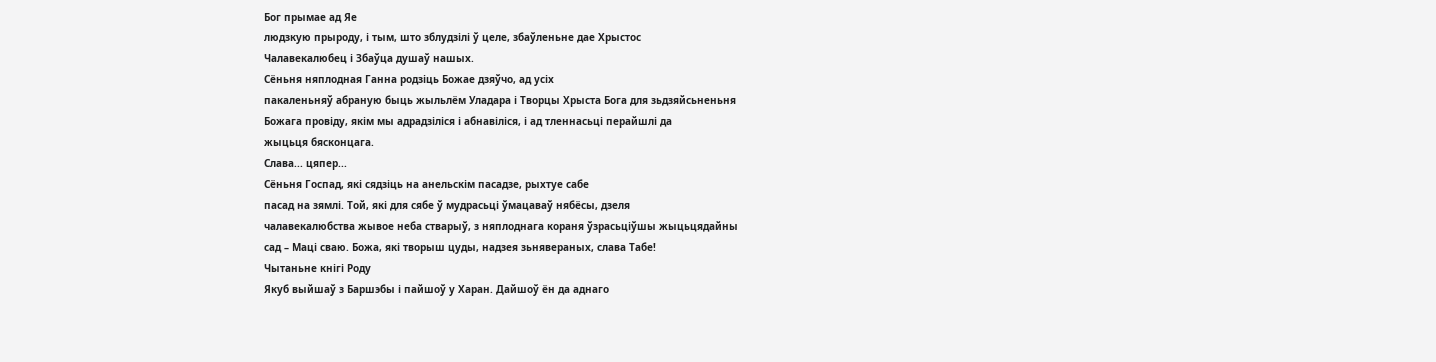Бог прымае ад Яе
людзкую прыроду, і тым, што зблудзілі ў целе, збаўленьне дае Хрыстос
Чалавекалюбец і Збаўца душаў нашых.
Сёньня няплодная Ганна родзіць Божае дзяўчо, ад усіх
пакаленьняў абраную быць жыльлём Уладара і Творцы Хрыста Бога для зьдзяйсьненьня
Божага провіду, якім мы адрадзіліся і абнавіліся, і ад тленнасьці перайшлі да
жыцьця бясконцага.
Слава... цяпер...
Сёньня Госпад, які сядзіць на анельскім пасадзе, рыхтуе сабе
пасад на зямлі. Той, які для сябе ў мудрасьці ўмацаваў нябёсы, дзеля
чалавекалюбства жывое неба стварыў, з няплоднага кораня ўзрасьціўшы жыцьцядайны
сад – Маці сваю. Божа, які творыш цуды, надзея зьнявераных, слава Табе!
Чытаньне кнігі Роду
Якуб выйшаў з Баршэбы і пайшоў у Харан. Дайшоў ён да аднаго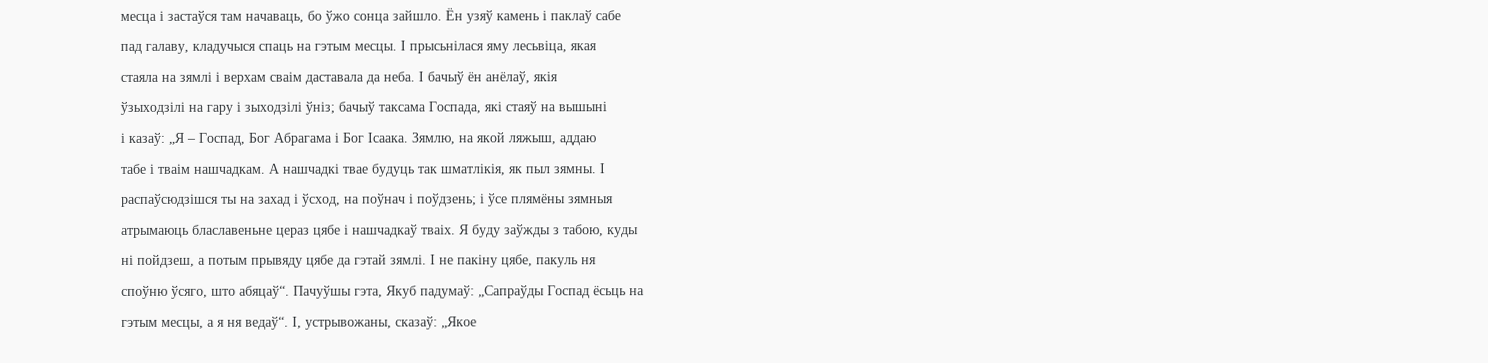месца і застаўся там начаваць, бо ўжо сонца зайшло. Ён узяў камень і паклаў сабе
пад галаву, кладучыся спаць на гэтым месцы. І прысьнілася яму лесьвіца, якая
стаяла на зямлі і верхам сваім даставала да неба. І бачыў ён анёлаў, якія
ўзыходзілі на гару і зыходзілі ўніз; бачыў таксама Госпада, які стаяў на вышыні
і казаў: „Я – Госпад, Бог Абрагама і Бог Ісаака. Зямлю, на якой ляжыш, аддаю
табе і тваім нашчадкам. А нашчадкі твае будуць так шматлікія, як пыл зямны. І
распаўсюдзішся ты на захад і ўсход, на поўнач і поўдзень; і ўсе плямёны зямныя
атрымаюць блаславеньне цераз цябе і нашчадкаў тваіх. Я буду заўжды з табою, куды
ні пойдзеш, а потым прывяду цябе да гэтай зямлі. І не пакіну цябе, пакуль ня
споўню ўсяго, што абяцаў“. Пачуўшы гэта, Якуб падумаў: „Сапраўды Госпад ёсьць на
гэтым месцы, а я ня ведаў“. І, устрывожаны, сказаў: „Якое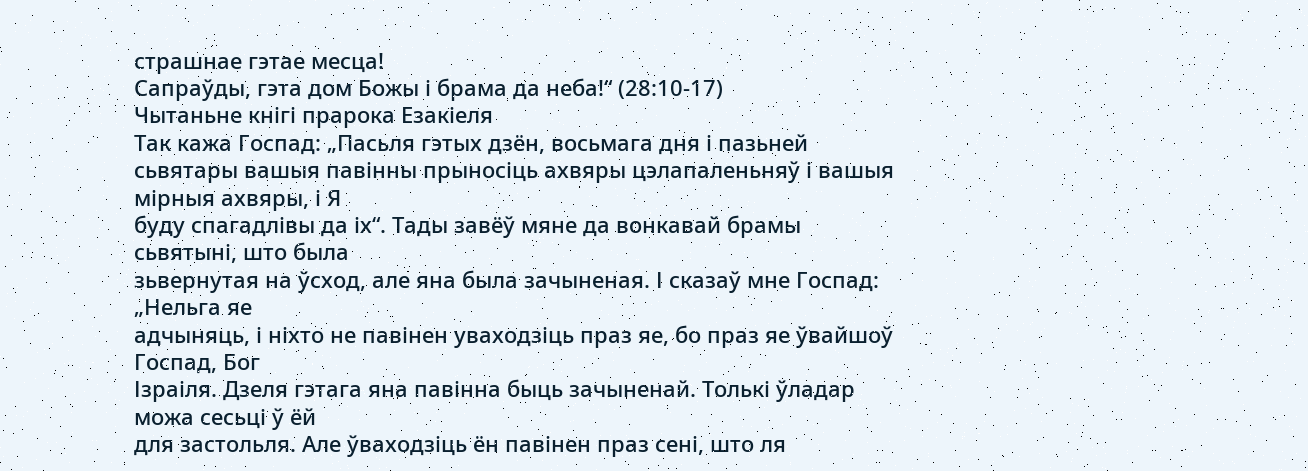страшнае гэтае месца!
Сапраўды, гэта дом Божы і брама да неба!“ (28:10-17)
Чытаньне кнігі прарока Езакіеля
Так кажа Госпад: „Пасьля гэтых дзён, восьмага дня і пазьней
сьвятары вашыя павінны прыносіць ахвяры цэлапаленьняў і вашыя мірныя ахвяры, і Я
буду спагадлівы да іх“. Тады завёў мяне да вонкавай брамы сьвятыні, што была
зьвернутая на ўсход, але яна была зачыненая. І сказаў мне Госпад: „Нельга яе
адчыняць, і ніхто не павінен уваходзіць праз яе, бо праз яе ўвайшоў Госпад, Бог
Ізраіля. Дзеля гэтага яна павінна быць зачыненай. Толькі ўладар можа сесьці ў ёй
для застольля. Але ўваходзіць ён павінен праз сені, што ля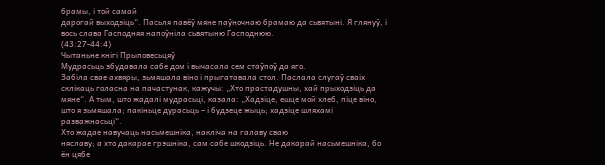брамы, і той самай
дарогай выходзіць“. Пасьля павёў мяне паўночнаю брамаю да сьвятыні. Я глянуў, і
вось слава Гасподняя напоўніла сьвятыню Гасподнюю.
(43:27-44:4)
Чытаньне кнігі Прыповесьцяў
Мудрасьць збудавала сабе дом і вычасала сем стаўпоў да яго.
Забіла свае ахвяры, зьмяшала віно і прыгатавала стол. Паслала слугаў сваіх
склікаць голасна на пачастунак, кажучы: „Хто прастадушны, хай прыходзіць да
мяне“. А тым, што жадалі мудрасьці, казала: „Хадзіце, ешце мой хлеб, піце віно,
што я зьмяшала; пакіньце дурасьць – і будзеце жыць; хадзіце шляхамі
разважнасьці“.
Хто жадае навучаць насьмешніка, накліча на галаву сваю
няславу; а хто дакарае грэшніка, сам сабе шкодзіць. Не дакарай насьмешніка, бо
ён цябе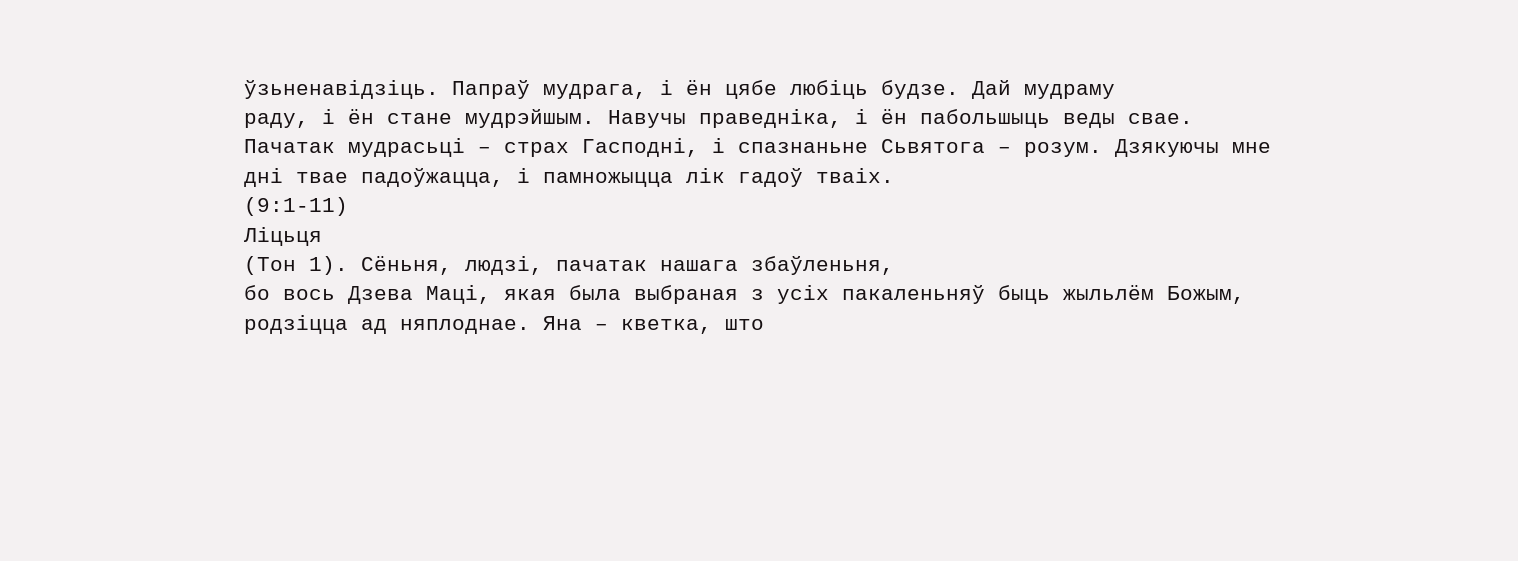ўзьненавідзіць. Папраў мудрага, і ён цябе любіць будзе. Дай мудраму
раду, і ён стане мудрэйшым. Навучы праведніка, і ён пабольшыць веды свае.
Пачатак мудрасьці – страх Гасподні, і спазнаньне Сьвятога – розум. Дзякуючы мне
дні твае падоўжацца, і памножыцца лік гадоў тваіх.
(9:1-11)
Ліцьця
(Тон 1). Сёньня, людзі, пачатак нашага збаўленьня,
бо вось Дзева Маці, якая была выбраная з усіх пакаленьняў быць жыльлём Божым,
родзіцца ад няплоднае. Яна – кветка, што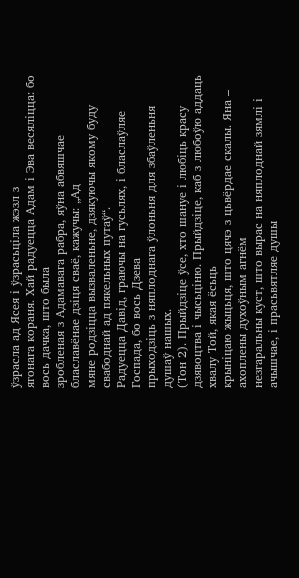ўзрасла ад Ясея і ўзрасьціла жэзл з
ягонага кораня. Хай радуецца Адам і Эва весяліцца: бо вось дачка, што была
зробленая з Адамавага рабра, яўна абвяшчае блаславёнае дзіця сваё, кажучы: „Ад
мяне родзіцца вызваленьне, дзякуючы якому буду свабоднай ад пякельных путаў“.
Радуецца Давід, граючы на гусьлях, і бласлаўляе Госпада, бо вось Дзева
прыходзіць з няплоднага ўлоньня для збаўленьня душаў нашых.
(Тон 2). Прыйдзіце ўсе, хто шануе і любіць красу
дзявоцтва і чысьціню. Прыйдзіце, каб з любоўю аддаць хвалу Той, якая ёсьць
крыніцаю жыцьця, што цячэ з цьвёрдае скалы. Яна – ахоплены духоўным агнём
незгаральны куст, што вырас на няплоднай зямлі і ачышчае, і прасьвятляе душы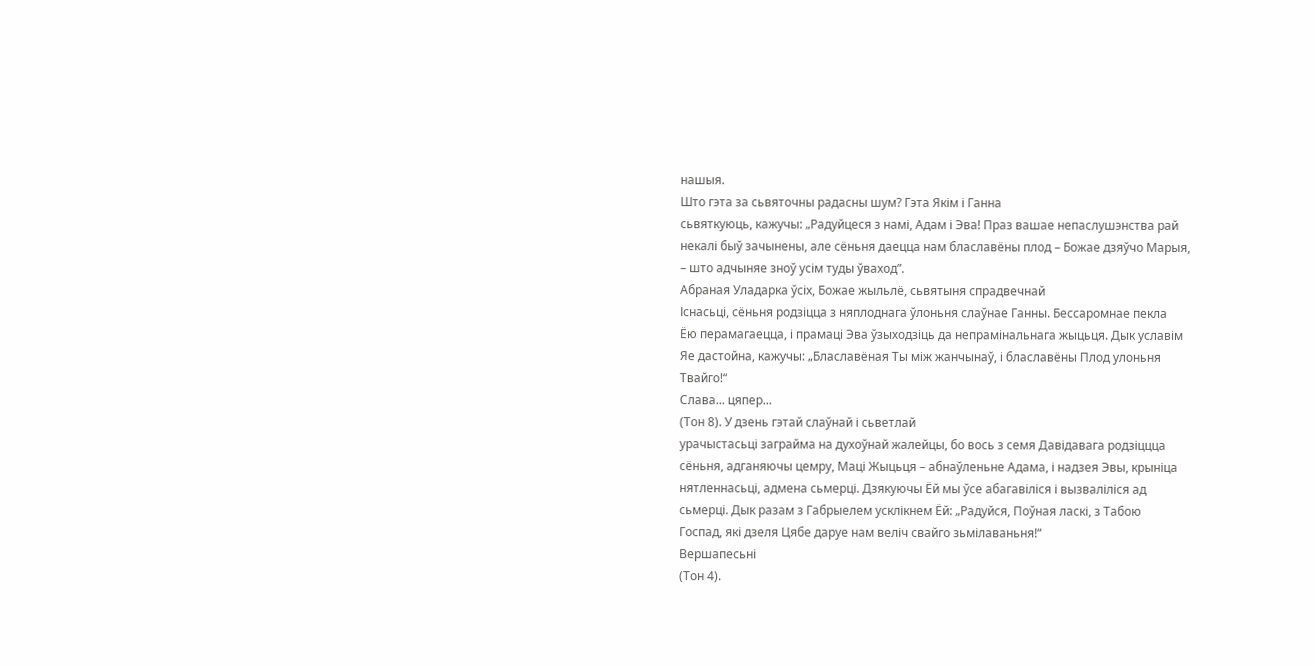нашыя.
Што гэта за сьвяточны радасны шум? Гэта Якім і Ганна
сьвяткуюць, кажучы: „Радуйцеся з намі, Адам і Эва! Праз вашае непаслушэнства рай
некалі быў зачынены, але сёньня даецца нам блаславёны плод – Божае дзяўчо Марыя,
– што адчыняе зноў усім туды ўваход”.
Абраная Уладарка ўсіх, Божае жыльлё, сьвятыня спрадвечнай
Існасьці, сёньня родзіцца з няплоднага ўлоньня слаўнае Ганны. Бессаромнае пекла
Ёю перамагаецца, і прамаці Эва ўзыходзіць да непрамінальнага жыцьця. Дык уславім
Яе дастойна, кажучы: „Блаславёная Ты між жанчынаў, і блаславёны Плод улоньня
Твайго!“
Слава... цяпер...
(Тон 8). У дзень гэтай слаўнай і сьветлай
урачыстасьці заграйма на духоўнай жалейцы, бо вось з семя Давідавага родзіццца
сёньня, адганяючы цемру, Маці Жыцьця – абнаўленьне Адама, і надзея Эвы, крыніца
нятленнасьці, адмена сьмерці. Дзякуючы Ёй мы ўсе абагавіліся і вызваліліся ад
сьмерці. Дык разам з Габрыелем усклікнем Ёй: „Радуйся, Поўная ласкі, з Табою
Госпад, які дзеля Цябе даруе нам веліч свайго зьмілаваньня!“
Вершапесьні
(Тон 4).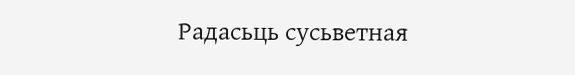Радасьць сусьветная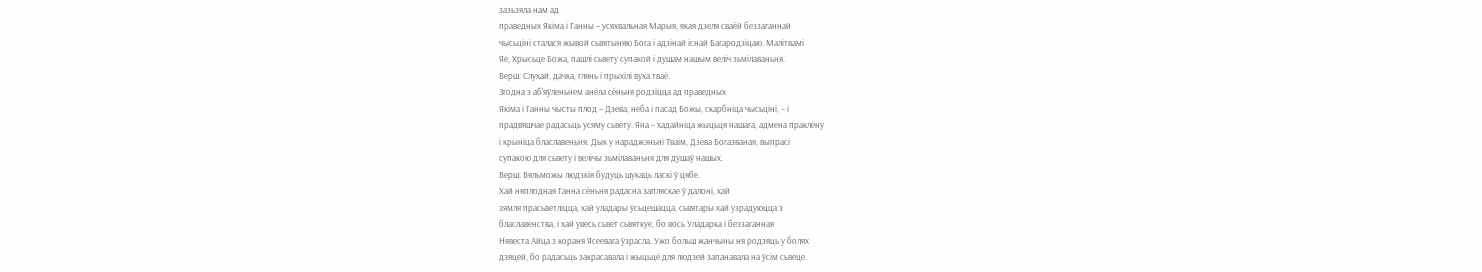зазьзяла нам ад
праведных Якіма і Ганны – усяхвальная Марыя, якая дзеля сваёй беззаганнай
чысьціні сталася жывой сьвятыняю Бога і адзінай існай Багародзіцаю. Малітвамі
Яе, Хрысьце Божа, пашлі сьвету супакой і душам нашым веліч зьмілаваньня.
Верш: Слухай, дачка, глянь і прыхілі вуха тваё.
Згодна з аб'яўленьнем анёла сёньня родзіцца ад праведных
Якіма і Ганны чысты плод – Дзева, неба і пасад Божы, скарбніца чысьціні, – і
прадвяшчае радасьць усяму сьвету. Яна – хадайніца жыцьця нашага, адмена праклёну
і крыніца блаславеньня. Дык у нараджэньні Тваім, Дзева Богазваная, выпрасі
супакою для сьвету і велічы зьмілаваньня для душаў нашых.
Верш: Вяльможы людзкія будуць шукаць ласкі ў цябе.
Хай няплодная Ганна сёньня радасна запляскае ў далоні, хай
зямля прасьветліцца, хай уладары ўсьцешацца, сьвятары хай узрадуюцца з
блаславенства, і хай увесь сьвет сьвяткуе, бо вось Уладарка і беззаганная
Нявеста Айца з кораня Ясеевага ўзрасла. Ужо больш жанчыны ня родзяць у болях
дзяцей, бо радасьць закрасавала і жыцьцё для людзей запанавала на ўсім сьвеце.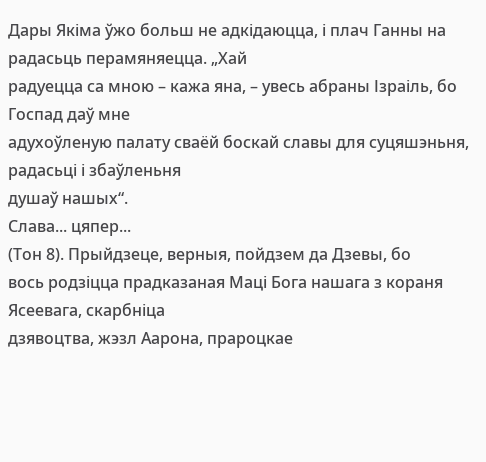Дары Якіма ўжо больш не адкідаюцца, і плач Ганны на радасьць перамяняецца. „Хай
радуецца са мною – кажа яна, – увесь абраны Ізраіль, бо Госпад даў мне
адухоўленую палату сваёй боскай славы для суцяшэньня, радасьці і збаўленьня
душаў нашых“.
Слава... цяпер...
(Тон 8). Прыйдзеце, верныя, пойдзем да Дзевы, бо
вось родзіцца прадказаная Маці Бога нашага з кораня Ясеевага, скарбніца
дзявоцтва, жэзл Аарона, прароцкае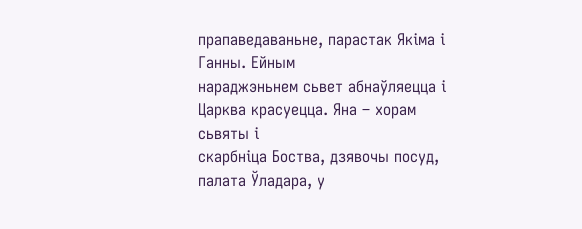прапаведаваньне, парастак Якіма і Ганны. Ейным
нараджэньнем сьвет абнаўляецца і Царква красуецца. Яна – хорам сьвяты і
скарбніца Боства, дзявочы посуд, палата Ўладара, у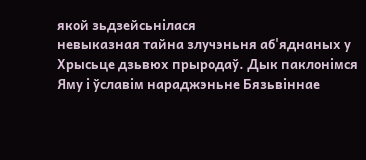якой зьдзейсьнілася
невыказная тайна злучэньня аб'яднаных у Хрысьце дзьвюх прыродаў. Дык паклонімся
Яму і ўславім нараджэньне Бязьвіннае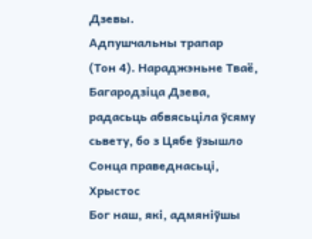Дзевы.
Адпушчальны трапар
(Тон 4). Нараджэньне Тваё, Багародзіца Дзева,
радасьць абвясьціла ўсяму сьвету, бо з Цябе ўзышло Сонца праведнасьці, Хрыстос
Бог наш, які, адмяніўшы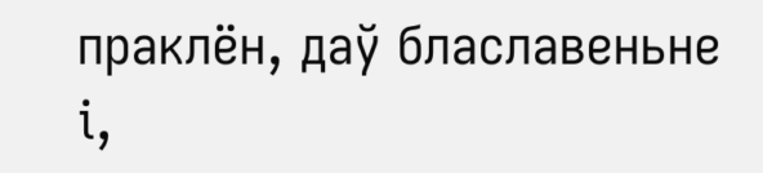праклён, даў блаславеньне і,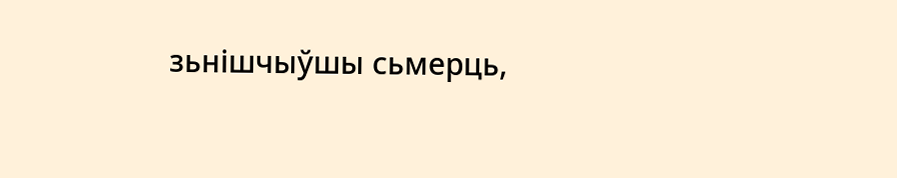зьнішчыўшы сьмерць,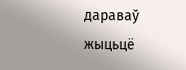дараваў
жыцьцё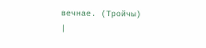вечнае. (Тройчы)
|